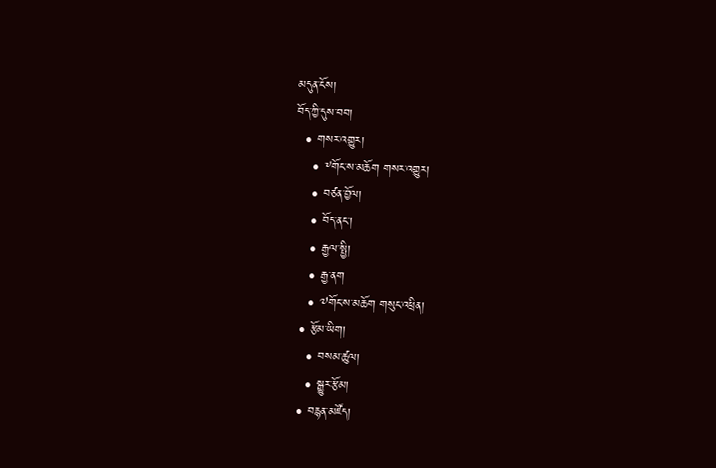མདུན་ངོས།
བོད་ཀྱི་དུས་བབ།
  • གསར་འགྱུར།
    • ༸གོང་ས་མཆོག གསར་འགྱུར།
    • བཙན་བྱོལ།
    • བོད་ནང་།
    • རྒྱལ་སྤྱི།
    • རྒྱ་ནག
    • ༧གོང་ས་མཆོག གསུང་འཕྲིན།
  • རྩོམ་ཡིག།
    • བསམ་ཚུལ།
    • སྒྱུར་རྩོམ།
  • བརྙན་མཛོད།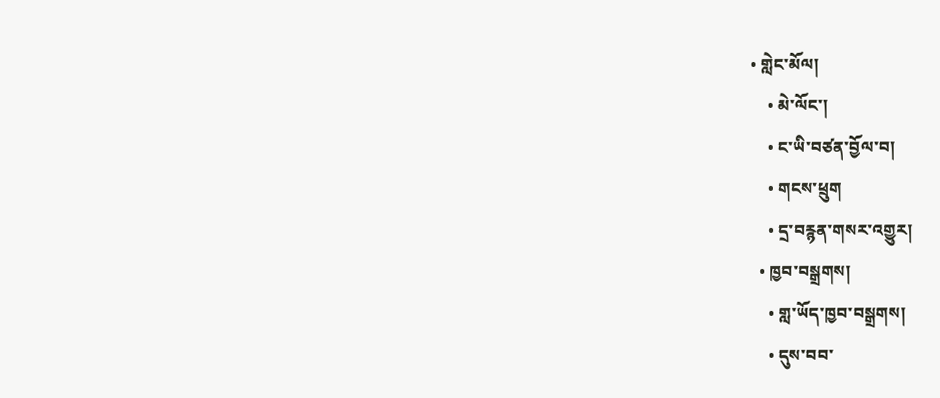• གླེང་མོལ།
    • མེ་ལོང་།
    • ང་ཡི་བཙན་བྱོལ་བ།
    • གངས་ཕྲུག
    • དྲ་བརྙན་གསར་འགྱུར།
  • ཁྱབ་བསྒྲགས།
    • གླ་ཡོད་ཁྱབ་བསྒྲགས།
    • དུས་བབ་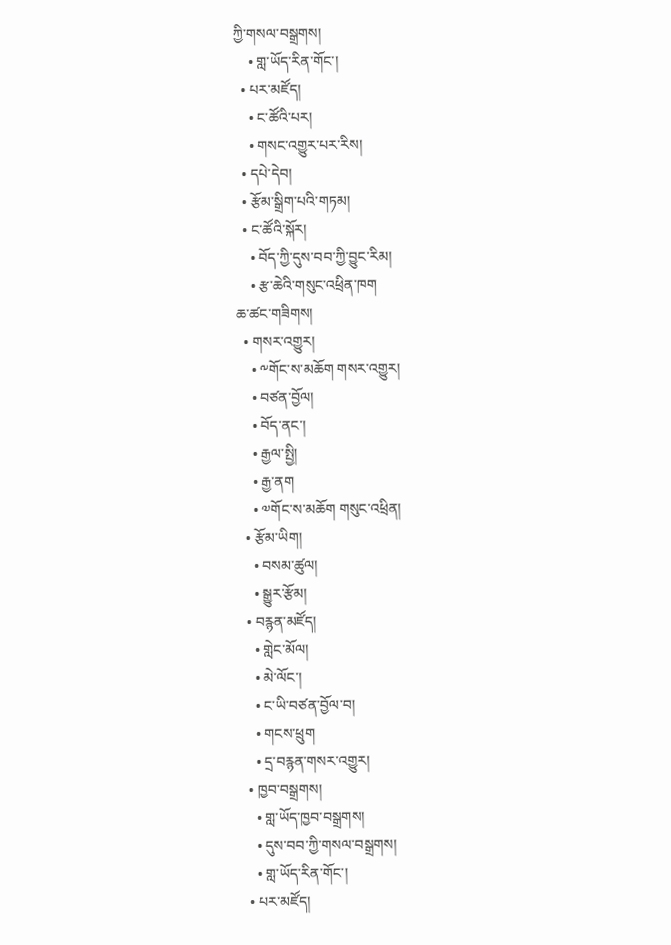ཀྱི་གསལ་བསྒྲགས།
    • གླ་ཡོད་རིན་གོང་།
  • པར་མཛོད།
    • ང་ཚོའི་པར།
    • གསང་འགྱུར་པར་རིས།
  • དཔེ་དེབ།
  • རྩོམ་སྒྲིག་པའི་གཏམ།
  • ང་ཚོའི་སྐོར།
    • བོད་ཀྱི་དུས་བབ་ཀྱི་བྱུང་རིམ།
    • རྩ་ཆེའི་གསུང་འཕྲིན་ཁག
ཆ་ཚང་གཟིགས།
  • གསར་འགྱུར།
    • ༸གོང་ས་མཆོག གསར་འགྱུར།
    • བཙན་བྱོལ།
    • བོད་ནང་།
    • རྒྱལ་སྤྱི།
    • རྒྱ་ནག
    • ༧གོང་ས་མཆོག གསུང་འཕྲིན།
  • རྩོམ་ཡིག།
    • བསམ་ཚུལ།
    • སྒྱུར་རྩོམ།
  • བརྙན་མཛོད།
    • གླེང་མོལ།
    • མེ་ལོང་།
    • ང་ཡི་བཙན་བྱོལ་བ།
    • གངས་ཕྲུག
    • དྲ་བརྙན་གསར་འགྱུར།
  • ཁྱབ་བསྒྲགས།
    • གླ་ཡོད་ཁྱབ་བསྒྲགས།
    • དུས་བབ་ཀྱི་གསལ་བསྒྲགས།
    • གླ་ཡོད་རིན་གོང་།
  • པར་མཛོད།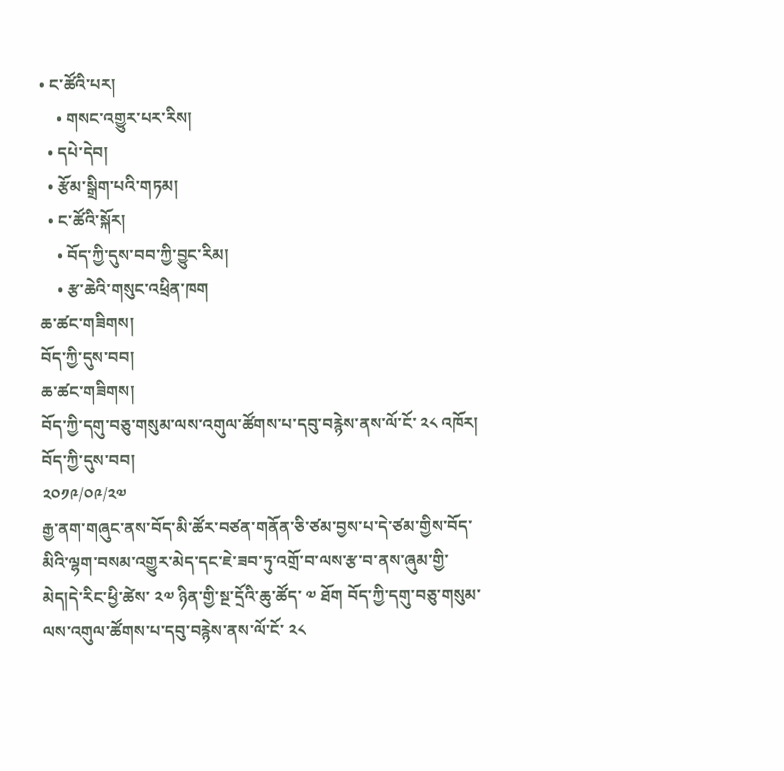• ང་ཚོའི་པར།
    • གསང་འགྱུར་པར་རིས།
  • དཔེ་དེབ།
  • རྩོམ་སྒྲིག་པའི་གཏམ།
  • ང་ཚོའི་སྐོར།
    • བོད་ཀྱི་དུས་བབ་ཀྱི་བྱུང་རིམ།
    • རྩ་ཆེའི་གསུང་འཕྲིན་ཁག
ཆ་ཚང་གཟིགས།
བོད་ཀྱི་དུས་བབ།
ཆ་ཚང་གཟིགས།
བོད་ཀྱི་དགུ་བཅུ་གསུམ་ལས་འགུལ་ཚོགས་པ་དབུ་བརྙེས་ནས་ལོ་ངོ་ ༢༨ འཁོར།
བོད་ཀྱི་དུས་བབ།
༢༠༡༩/༠༩/༢༧
རྒྱ་ནག་གཞུང་ནས་བོད་མི་ཚོར་བཙན་གནོན་ཅི་ཙམ་བྱས་པ་དེ་ཙམ་གྱིས་བོད་མིའི་ལྷག་བསམ་འགྱུར་མེད་དང་ཇེ་ཟབ་ཏུ་འགྲོ་བ་ལས་རྩ་བ་ནས་ཞུམ་གྱི་མེད།དེ་རིང་ཕྱི་ཚེས་ ༢༧ ཉིན་གྱི་སྔ་དྲོའི་ཆུ་ཚོད་ ༧ ཐོག བོད་ཀྱི་དགུ་བཅུ་གསུམ་ལས་འགུལ་ཚོགས་པ་དབུ་བརྙེས་ནས་ལོ་ངོ་ ༢༨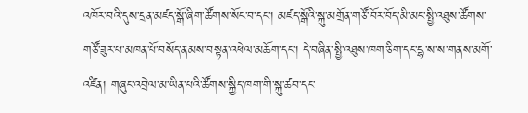འཁོར་བའི་དུས་དྲན་མཛད་སྒོ་ཞིག་ཚོགས་སོང་བ་དང་། མཛད་སྒོའི་སྐུ་མགྲོན་གཙོ་བོར་བོད་མི་མང་སྤྱི་འཐུས་ཚོགས་གཙོ་ཟུར་པ་མཁན་པོ་བསོད་ནམས་བསྟན་འཕེལ་མཆོག་དང་། དེ་བཞིན་སྤྱི་འཐུས་ཁག་ཅིག་དང་དྷ་ས་ས་གནས་མགོ་འཛིན། གཞུང་འབྲེལ་མ་ཡིན་པའི་ཚོགས་སྐྱིད་ཁག་གི་སྐུ་ཚབ་དང་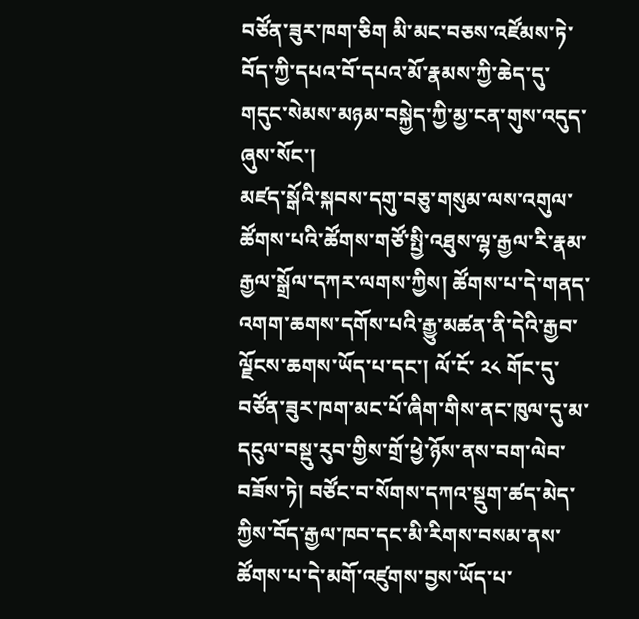བཙོན་ཟུར་ཁག་ཅིག མི་མང་བཅས་འཛོམས་ཏེ་བོད་ཀྱི་དཔའ་བོ་དཔའ་མོ་རྣམས་ཀྱི་ཆེད་དུ་གདུང་སེམས་མཉམ་བསྐྱེད་ཀྱི་མྱ་ངན་གུས་འདུད་ཞུས་སོང་།
མཛད་སྒོའི་སྐབས་དགུ་བཅུ་གསུམ་ལས་འགུལ་ཚོགས་པའི་ཚོགས་གཙོ་སྤྱི་འཐུས་ལྷ་རྒྱལ་རི་རྣམ་རྒྱལ་སྒྲོལ་དཀར་ལགས་ཀྱིས། ཚོགས་པ་དེ་གནད་འགག་ཆགས་དགོས་པའི་རྒྱུ་མཚན་ནི་དེའི་རྒྱབ་ལྗོངས་ཆགས་ཡོད་པ་དང་། ལོ་ངོ་ ༢༨ གོང་དུ་བཙོན་ཟུར་ཁག་མང་པོ་ཞིག་གིས་ནང་ཁུལ་དུ་མ་དངུལ་བསྡུ་རུབ་གྱིས་གྲོ་ཕྱེ་ཉོས་ནས་བག་ལེབ་བཟོས་ཏེ། བཙོང་བ་སོགས་དཀའ་སྡུག་ཚད་མེད་ཀྱིས་བོད་རྒྱལ་ཁབ་དང་མི་རིགས་བསམ་ནས་ཚོགས་པ་དེ་མགོ་འཛུགས་བྱས་ཡོད་པ་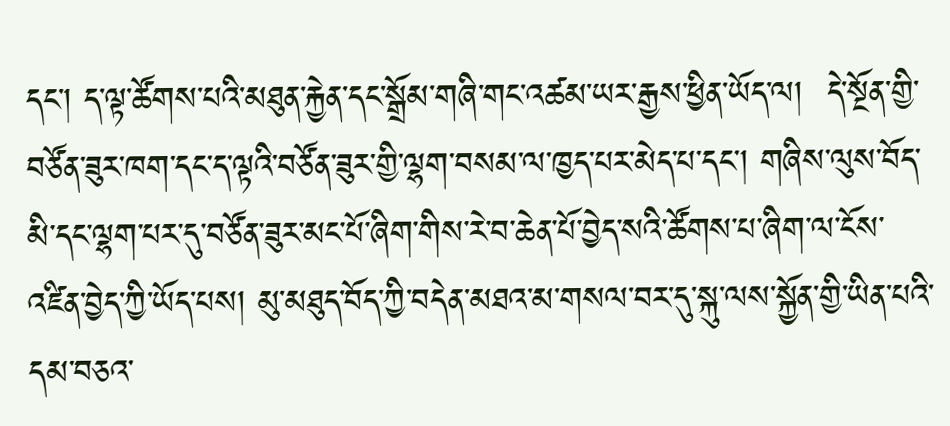དང་། ད་ལྟ་ཚོགས་པའི་མཐུན་རྐྱེན་དང་སྒྲོམ་གཞི་གང་འཚམ་ཡར་རྒྱས་ཕྱིན་ཡོད་ལ།  དེ་སྔོན་གྱི་བཙོན་ཟུར་ཁག་དང་ད་ལྟའི་བཙོན་ཟུར་གྱི་ལྷག་བསམ་ལ་ཁྱད་པར་མེད་པ་དང་། གཞིས་ལུས་བོད་མི་དང་ལྷག་པར་དུ་བཙོན་ཟུར་མང་པོ་ཞིག་གིས་རེ་བ་ཆེན་པོ་བྱེད་སའི་ཚོགས་པ་ཞིག་ལ་ངོས་འཛིན་བྱེད་ཀྱི་ཡོད་པས། མུ་མཐུད་བོད་ཀྱི་བདེན་མཐའ་མ་གསལ་བར་དུ་སྐུ་ལས་སྐྱོན་གྱི་ཡིན་པའི་དམ་བཅའ་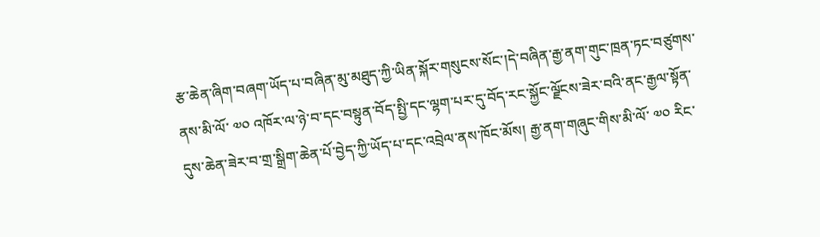རྩ་ཆེན་ཞིག་བཞག་ཡོད་པ་བཞིན་མུ་མཐུད་ཀྱི་ཡིན་སྐོར་གསུངས་སོང་།དེ་བཞིན་རྒྱ་ནག་གུང་ཁྲན་ཏང་བཙུགས་ནས་མི་ལོ་ ༧༠ འཁོར་ལ་ཉེ་བ་དང་བསྟུན་བོད་སྤྱི་དང་ལྷག་པར་དུ་བོད་རང་སྐྱོང་ལྗོངས་ཟེར་བའི་ནང་རྒྱལ་སྟོན་དུས་ཆེན་ཟེར་བ་གྲ་སྒྲིག་ཆེན་པོ་བྱེད་ཀྱི་ཡོད་པ་དང་འབྲེལ་ནས་ཁོང་མོས། རྒྱ་ནག་གཞུང་གིས་མི་ལོ་ ༧༠ རིང་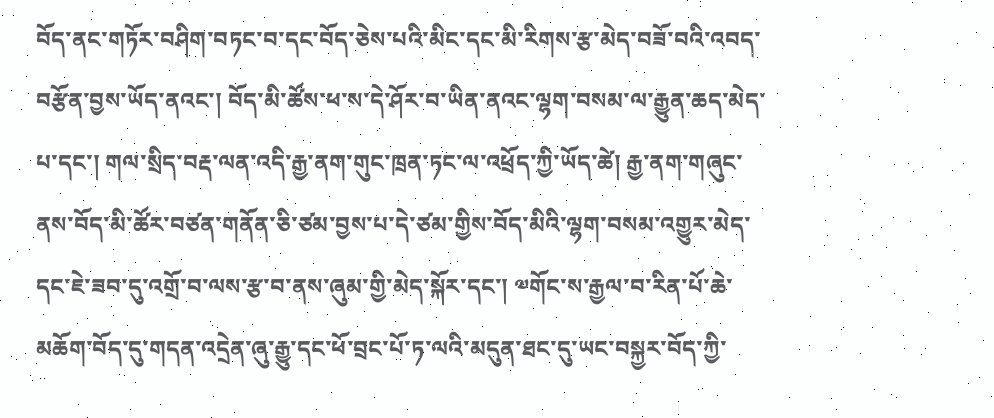བོད་ནང་གཏོར་བཤིག་བཏང་བ་དང་བོད་ཅེས་པའི་མིང་དང་མི་རིགས་རྩ་མེད་བཟོ་བའི་འབད་བརྩོན་བྱས་ཡོད་ནའང་། བོད་མི་ཚོས་ཕ་ས་དེ་ཤོར་བ་ཡིན་ནའང་ལྷག་བསམ་ལ་རྒྱུན་ཆད་མེད་པ་དང་། གལ་སྲིད་བརྡ་ལན་འདི་རྒྱ་ནག་གུང་ཁྲན་ཏང་ལ་འཕྲོད་ཀྱི་ཡོད་ཚེ། རྒྱ་ནག་གཞུང་ནས་བོད་མི་ཚོར་བཙན་གནོན་ཅི་ཙམ་བྱས་པ་དེ་ཙམ་གྱིས་བོད་མིའི་ལྷག་བསམ་འགྱུར་མེད་དང་ཇེ་ཟབ་དུ་འགྲོ་བ་ལས་རྩ་བ་ནས་ཞུམ་གྱི་མེད་སྐོར་དང་། ༧གོང་ས་རྒྱལ་བ་རིན་པོ་ཆེ་མཆོག་བོད་དུ་གདན་འདྲེན་ཞུ་རྒྱུ་དང་ཕོ་བྲང་པོ་ཏ་ལའི་མདུན་ཐང་དུ་ཡང་བསྐྱར་བོད་ཀྱི་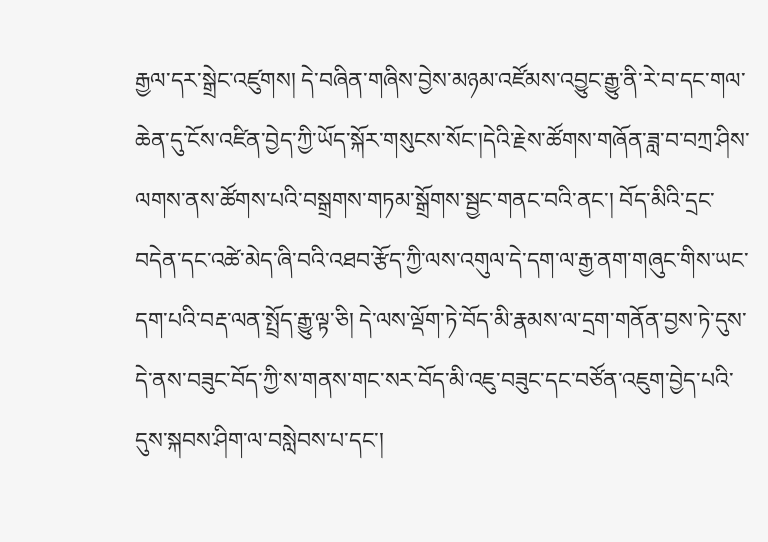རྒྱལ་དར་སྒྲེང་འཛུགས། དེ་བཞིན་གཞིས་བྱེས་མཉམ་འཛོམས་འབྱུང་རྒྱུ་ནི་རེ་བ་དང་གལ་ཆེན་དུ་ངོས་འཛིན་བྱེད་ཀྱི་ཡོད་སྐོར་གསུངས་སོང་།དེའི་རྗེས་ཚོགས་གཞོན་ཟླ་བ་བཀྲ་ཤིས་ལགས་ནས་ཚོགས་པའི་བསྒྲགས་གཏམ་སྒྲོགས་སྦྱང་གནང་བའི་ནང་། བོད་མིའི་དྲང་བདེན་དང་འཚེ་མེད་ཞི་བའི་འཐབ་རྩོད་ཀྱི་ལས་འགུལ་དེ་དག་ལ་རྒྱ་ནག་གཞུང་གིས་ཡང་དག་པའི་བརྡ་ལན་སྤྲོད་རྒྱུ་ལྟ་ཅི། དེ་ལས་ལྡོག་ཏེ་བོད་མི་རྣམས་ལ་དྲག་གནོན་བྱས་ཏེ་དུས་དེ་ནས་བཟུང་བོད་ཀྱི་ས་གནས་གང་སར་བོད་མི་འཇུ་བཟུང་དང་བཙོན་འཇུག་བྱེད་པའི་དུས་སྐབས་ཤིག་ལ་བསླེབས་པ་དང་།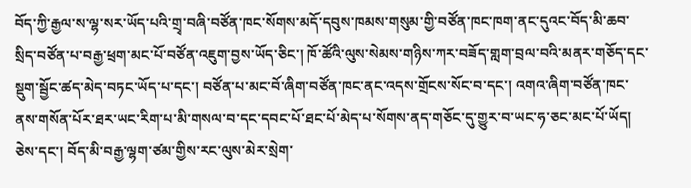བོད་ཀྱི་རྒྱལ་ས་ལྷ་སར་ཡོད་པའི་གྲྭ་བཞི་བཙོན་ཁང་སོགས་མདོ་དབུས་ཁམས་གསུམ་གྱི་བཙོན་ཁང་ཁག་ནང་དུའང་བོད་མི་ཆབ་སྲིད་བཙོན་པ་བརྒྱ་ཕྲག་མང་པོ་བཙོན་འཇུག་བྱས་ཡོད་ཅིང་། ཁོ་ཚོའི་ལུས་སེམས་གཉིས་ཀར་བཟོད་གླག་བྲལ་བའི་མནར་གཅོད་དང་སྡུག་སྦྱོང་ཚད་མེད་བཏང་ཡོད་པ་དང་། བཙོན་པ་མང་བོ་ཞིག་བཙོན་ཁང་ནང་འདས་གྲོངས་སོང་བ་དང་། འགའ་ཞིག་བཙོན་ཁང་ནས་གསོན་པོར་ཐར་ཡང་རིག་པ་མི་གསལ་བ་དང་དབང་པོ་ཐང་པོ་མེད་པ་སོགས་ནད་གཅོང་དུ་གྱུར་བ་ཡང་ཧ་ཅང་མང་པོ་ཡོད། ཅེས་དང་། བོད་མི་བརྒྱ་ལྷག་ཙམ་གྱིས་རང་ལུས་མེར་སྲེག་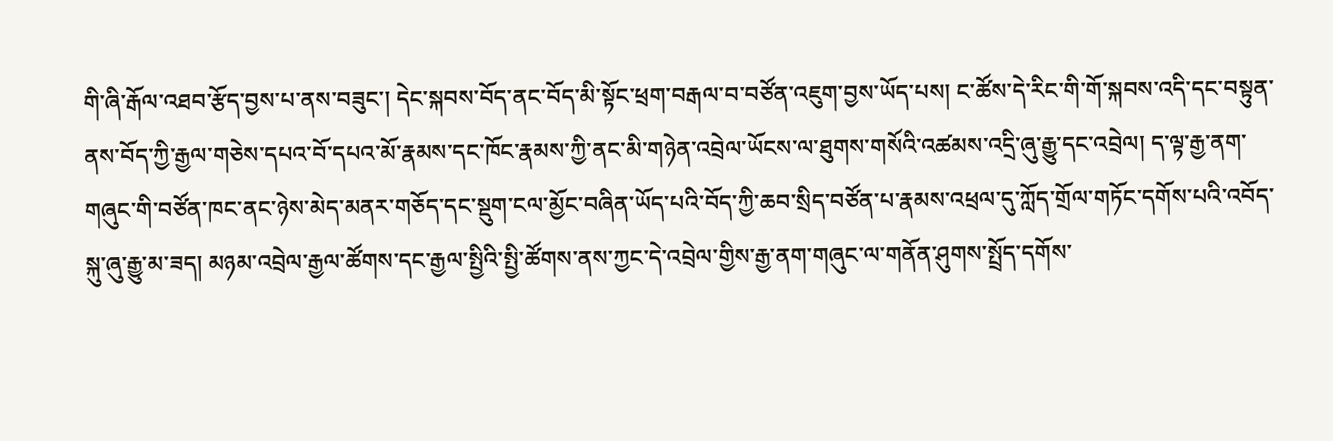གི་ཞི་རྒོལ་འཐབ་རྩོད་བྱས་པ་ནས་བཟུང་། དེང་སྐབས་བོད་ནང་བོད་མི་སྟོང་ཕྲག་བརྒལ་བ་བཙོན་འཇུག་བྱས་ཡོད་པས། ང་ཚོས་དེ་རིང་གི་གོ་སྐབས་འདི་དང་བསྟུན་ནས་བོད་ཀྱི་རྒྱལ་གཅེས་དཔའ་བོ་དཔའ་མོ་རྣམས་དང་ཁོང་རྣམས་ཀྱི་ནང་མི་གཉེན་འབྲེལ་ཡོངས་ལ་ཐུགས་གསོའི་འཚམས་འདྲི་ཞུ་རྒྱུ་དང་འབྲེལ། ད་ལྟ་རྒྱ་ནག་གཞུང་གི་བཙོན་ཁང་ནང་ཉེས་མེད་མནར་གཅོད་དང་སྡུག་ངལ་མྱོང་བཞིན་ཡོད་པའི་བོད་ཀྱི་ཆབ་སྲིད་བཙོན་པ་རྣམས་འཕྲལ་དུ་ཀློད་གྲོལ་གཏོང་དགོས་པའི་འབོད་སྐུ་ཞུ་རྒྱུ་མ་ཟད། མཉམ་འབྲེལ་རྒྱལ་ཚོགས་དང་རྒྱལ་སྤྱིའི་སྤྱི་ཚོགས་ནས་ཀྱང་དེ་འབྲེལ་གྱིས་རྒྱ་ནག་གཞུང་ལ་གནོན་ཤུགས་སྤྲོད་དགོས་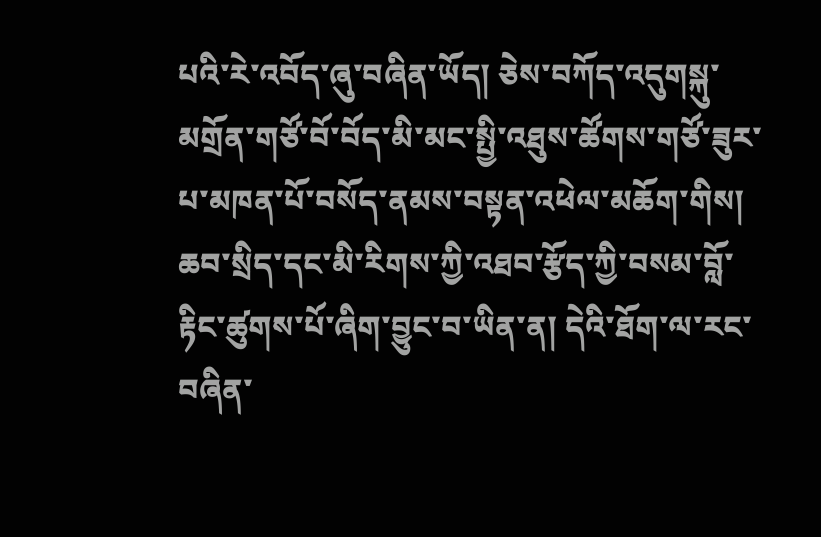པའི་རེ་འབོད་ཞུ་བཞིན་ཡོད། ཅེས་བཀོད་འདུགསྐུ་མགྲོན་གཙོ་བོ་བོད་མི་མང་སྤྱི་འཐུས་ཚོགས་གཙོ་ཟུར་པ་མཁན་པོ་བསོད་ནམས་བསྟན་འཕེལ་མཆོག་གིས། ཆབ་སྲིད་དང་མི་རིགས་ཀྱི་འཐབ་རྩོད་ཀྱི་བསམ་བློ་རྟིང་ཚུགས་པོ་ཞིག་བྱུང་བ་ཡིན་ན། དེའི་ཐོག་ལ་རང་བཞིན་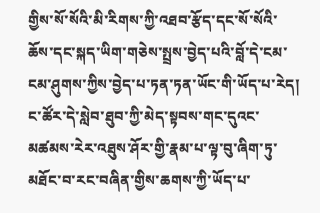གྱིས་སོ་སོའི་མི་རིགས་ཀྱི་འཐབ་རྩོད་དང་སོ་སོའི་ཆོས་དང་སྐད་ཡིག་གཅེས་སྤྲས་བྱེད་པའི་བློ་དེ་ངམ་ངམ་ཤུགས་ཀྱིས་བྱེད་པ་ཏན་ཏན་ཡོང་གི་ཡོད་པ་རེད། ང་ཚོར་དེ་སླེབ་ཐུབ་ཀྱི་མེད་སྟབས་གང་དུའང་མཚམས་རེར་འཐུས་ཤོར་གྱི་རྣམ་པ་ལྟ་བུ་ཞིག་ཏུ་མཐོང་བ་རང་བཞིན་གྱིས་ཆགས་ཀྱི་ཡོད་པ་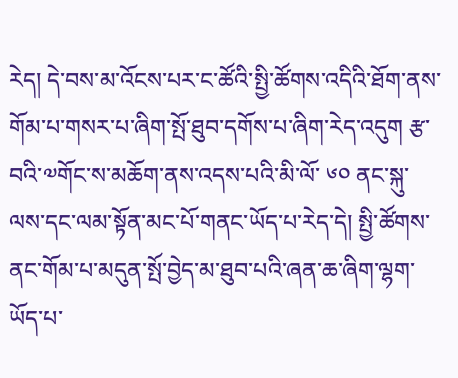རེད། དེ་བས་མ་འོངས་པར་ང་ཚོའི་སྤྱི་ཚོགས་འདིའི་ཐོག་ནས་གོམ་པ་གསར་པ་ཞིག་སྤོ་ཐུབ་དགོས་པ་ཞིག་རེད་འདུག རྩ་བའི་༧གོང་ས་མཆོག་ནས་འདས་པའི་མི་ལོ་ ༦༠ ནང་སྐུ་ལས་དང་ལམ་སྟོན་མང་པོ་གནང་ཡོད་པ་རེད་དེ། སྤྱི་ཚོགས་ནང་གོམ་པ་མདུན་སྤོ་བྱེད་མ་ཐུབ་པའི་ཞན་ཆ་ཞིག་ལྷག་ཡོད་པ་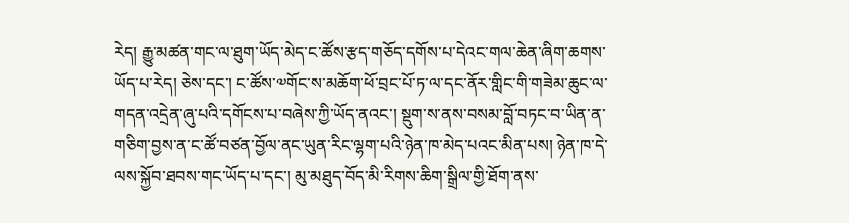རེད། རྒྱུ་མཚན་གང་ལ་ཐུག་ཡོད་མེད་ང་ཚོས་རྩད་གཅོད་དགོས་པ་དེའང་གལ་ཆེན་ཞིག་ཆགས་ཡོད་པ་རེད། ཅེས་དང་། ང་ཚོས་༧གོང་ས་མཆོག་ཕོ་བྲང་པོ་ཏ་ལ་དང་ནོར་གླིང་གི་གཟེམ་ཆུང་ལ་གདན་འདྲེན་ཞུ་པའི་དགོངས་པ་བཞེས་ཀྱི་ཡོད་ནའང་། སྡུག་ས་ནས་བསམ་བློ་བཏང་བ་ཡིན་ན་གཅིག་བྱས་ན་ང་ཚོ་བཙན་བྱོལ་ནང་ཡུན་རིང་ལྷག་པའི་ཉེན་ཁ་མེད་པའང་མིན་པས། ཉེན་ཁ་དེ་ལས་སྐྱོབ་ཐབས་གང་ཡོད་པ་དང་། མུ་མཐུད་བོད་མི་རིགས་ཆིག་སྒྲིལ་གྱི་ཐོག་ནས་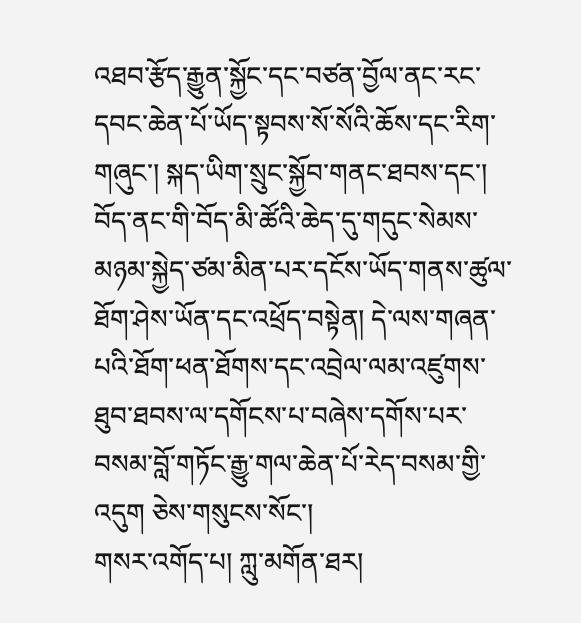འཐབ་རྩོད་རྒྱུན་སྐྱོང་དང་བཙན་བྱོལ་ནང་རང་དབང་ཆེན་པོ་ཡོད་སྟབས་སོ་སོའི་ཆོས་དང་རིག་གཞུང་། སྐད་ཡིག་སྲུང་སྐྱོབ་གནང་ཐབས་དང་། བོད་ནང་གི་བོད་མི་ཚོའི་ཆེད་དུ་གདུང་སེམས་མཉམ་སྐྱེད་ཙམ་མིན་པར་དངོས་ཡོད་གནས་ཚུལ་ཐོག་ཤེས་ཡོན་དང་འཕྲོད་བསྟེན། དེ་ལས་གཞན་པའི་ཐོག་ཕན་ཐོགས་དང་འབྲེལ་ལམ་འཛུགས་ཐུབ་ཐབས་ལ་དགོངས་པ་བཞེས་དགོས་པར་བསམ་བློ་གཏོང་རྒྱུ་གལ་ཆེན་པོ་རེད་བསམ་གྱི་འདུག ཅེས་གསུངས་སོང་།
གསར་འགོད་པ། ཀླུ་མགོན་ཐར།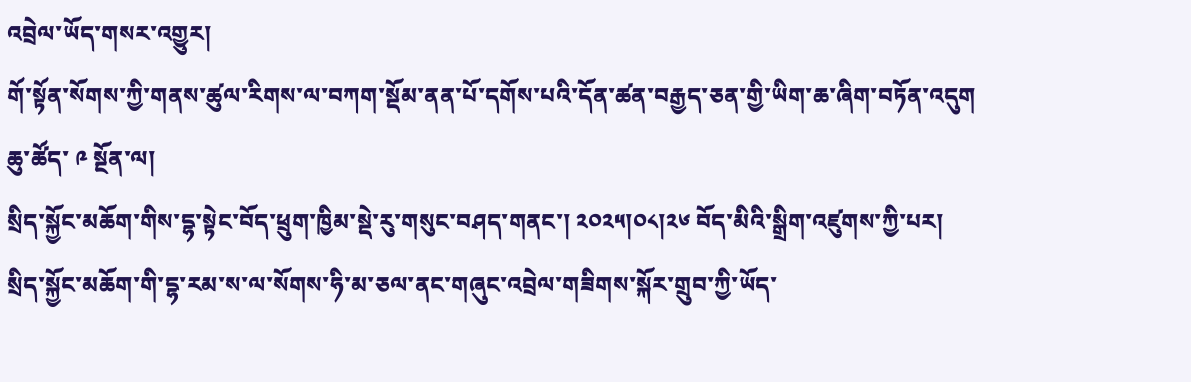འབྲེལ་ཡོད་གསར་འགྱུར།
གོ་སྟོན་སོགས་ཀྱི་གནས་ཚུལ་རིགས་ལ་བཀག་སྡོམ་ནན་པོ་དགོས་པའི་དོན་ཚན་བརྒྱད་ཅན་གྱི་ཡིག་ཆ་ཞིག་བཏོན་འདུག
ཆུ་ཚོད་ ༩ སྔོན་ལ།
སྲིད་སྐྱོང་མཆོག་གིས་དྷ་སྟེང་བོད་ཕྲུག་ཁྱིམ་སྡེ་རུ་གསུང་བཤད་གནང་། ༢༠༢༥།༠༨།༢༦ བོད་མིའི་སྒྲིག་འཛུགས་ཀྱི་པར།
སྲིད་སྐྱོང་མཆོག་གི་དྷ་རམ་ས་ལ་སོགས་ཧི་མ་ཅལ་ནང་གཞུང་འབྲེལ་གཟིགས་སྐོར་གྲུབ་ཀྱི་ཡོད་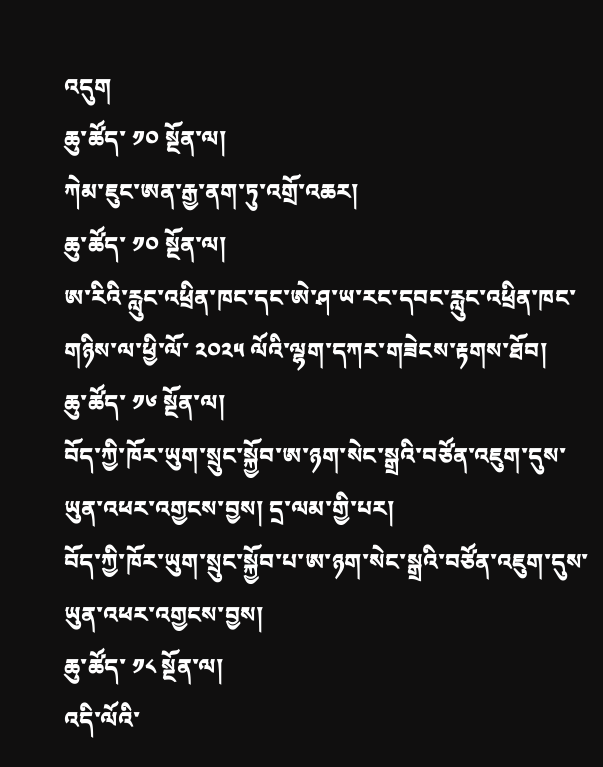འདུག
ཆུ་ཚོད་ ༡༠ སྔོན་ལ།
ཀེམ་ཇུང་ཨན་རྒྱ་ནག་ཏུ་འགྲོ་འཆར།
ཆུ་ཚོད་ ༡༠ སྔོན་ལ།
ཨ་རིའི་རླུང་འཕྲིན་ཁང་དང་ཨེ་ཤ་ཡ་རང་དབང་རླུང་འཕྲིན་ཁང་གཉིས་ལ་ཕྱི་ལོ་ ༢༠༢༥ ལོའི་ལྷག་དཀར་གཟེངས་རྟགས་ཐོབ།
ཆུ་ཚོད་ ༡༦ སྔོན་ལ།
བོད་ཀྱི་ཁོར་ཡུག་སྲུང་སྐྱོབ་ཨ་ཉག་སེང་སྒྲའི་བཙོན་འཇུག་དུས་ཡུན་འཕར་འགྱངས་བྱས། དྲ་ལམ་གྱི་པར།
བོད་ཀྱི་ཁོར་ཡུག་སྲུང་སྐྱོབ་པ་ཨ་ཉག་སེང་སྒྲའི་བཙོན་འཇུག་དུས་ཡུན་འཕར་འགྱངས་བྱས།
ཆུ་ཚོད་ ༡༨ སྔོན་ལ།
འདི་ལོའི་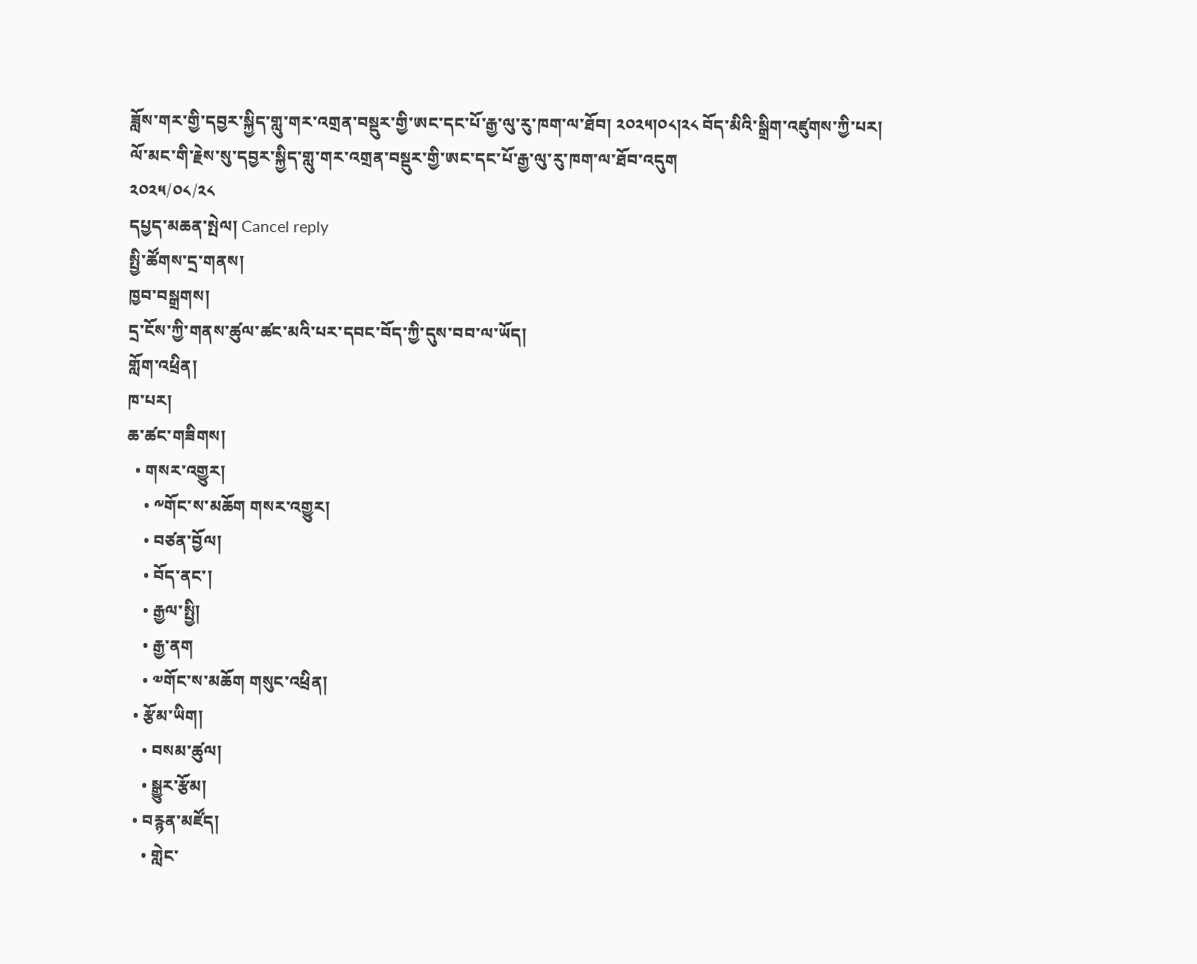ཟློས་གར་གྱི་དབྱར་སྐྱིད་གླུ་གར་འགྲན་བསྡུར་གྱི་ཨང་དང་པོ་རྒྱ་ལུ་རུ་ཁག་ལ་ཐོབ། ༢༠༢༥།༠༨།༢༨ བོད་མིའི་སྒྲིག་འཛུགས་ཀྱི་པར།
ལོ་མང་གི་རྗེས་སུ་དབྱར་སྐྱིད་གླུ་གར་འགྲན་བསྡུར་གྱི་ཨང་དང་པོ་རྒྱ་ལུ་རུ་ཁག་ལ་ཐོབ་འདུག
༢༠༢༥/༠༨/༢༨
དཔྱད་མཆན་སྤེལ། Cancel reply
སྤྱི་ཚོགས་དྲ་གནས།
ཁྱབ་བསྒྲགས།
དྲ་ངོས་ཀྱི་གནས་ཚུལ་ཚང་མའི་པར་དབང་བོད་ཀྱི་དུས་བབ་ལ་ཡོད།
གློག་འཕྲིན།
ཁ་པར།
ཆ་ཚང་གཟིགས།
  • གསར་འགྱུར།
    • ༸གོང་ས་མཆོག གསར་འགྱུར།
    • བཙན་བྱོལ།
    • བོད་ནང་།
    • རྒྱལ་སྤྱི།
    • རྒྱ་ནག
    • ༧གོང་ས་མཆོག གསུང་འཕྲིན།
  • རྩོམ་ཡིག།
    • བསམ་ཚུལ།
    • སྒྱུར་རྩོམ།
  • བརྙན་མཛོད།
    • གླེང་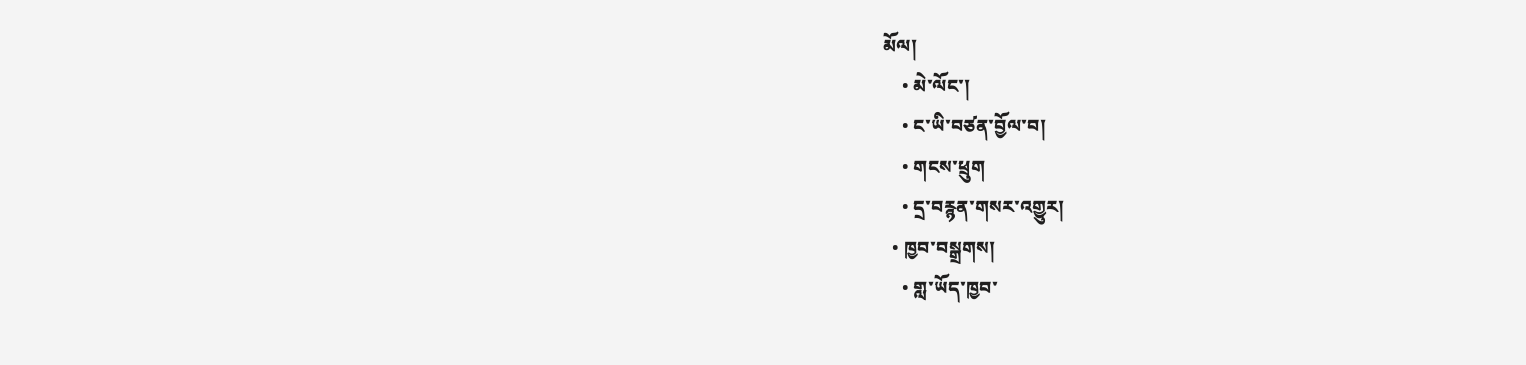མོལ།
    • མེ་ལོང་།
    • ང་ཡི་བཙན་བྱོལ་བ།
    • གངས་ཕྲུག
    • དྲ་བརྙན་གསར་འགྱུར།
  • ཁྱབ་བསྒྲགས།
    • གླ་ཡོད་ཁྱབ་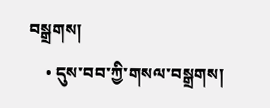བསྒྲགས།
    • དུས་བབ་ཀྱི་གསལ་བསྒྲགས།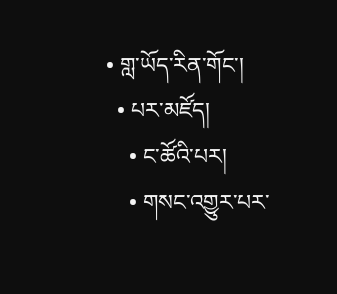• གླ་ཡོད་རིན་གོང་།
  • པར་མཛོད།
    • ང་ཚོའི་པར།
    • གསང་འགྱུར་པར་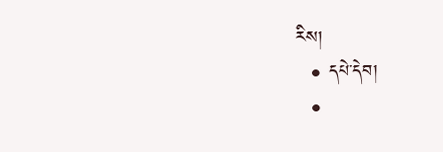རིས།
  • དཔེ་དེབ།
  •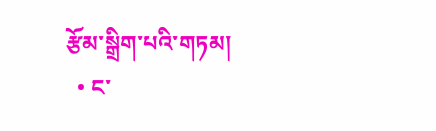རྩོམ་སྒྲིག་པའི་གཏམ།
  • ང་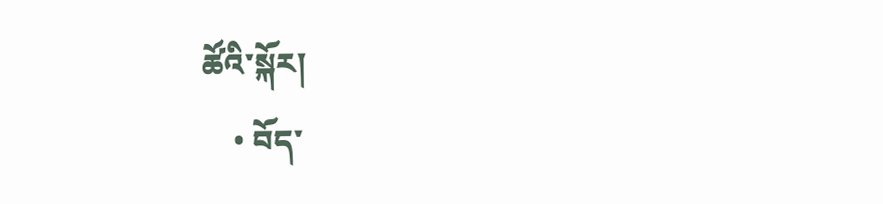ཚོའི་སྐོར།
    • བོད་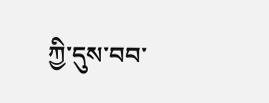ཀྱི་དུས་བབ་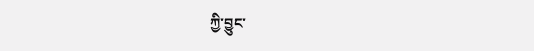ཀྱི་བྱུང་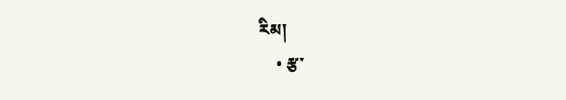རིམ།
    • རྩ་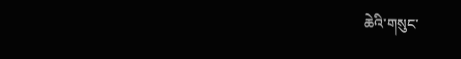ཆེའི་གསུང་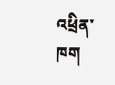འཕྲིན་ཁག